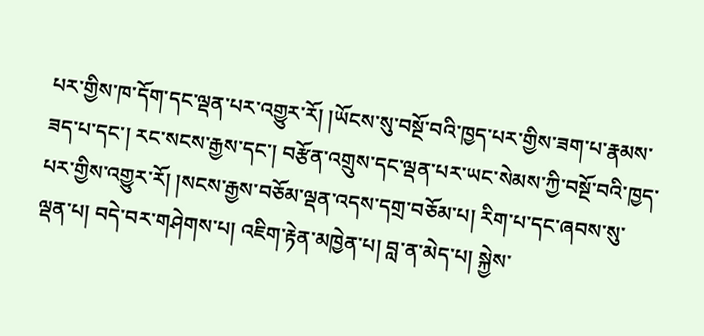པར་གྱིས་ཁ་དོག་དང་ལྡན་པར་འགྱུར་རོ། །ཡོངས་སུ་བསྔོ་བའི་ཁྱད་པར་གྱིས་ཟག་པ་རྣམས་ཟད་པ་དང་། རང་སངས་རྒྱས་དང་། བརྩོན་འགྲུས་དང་ལྡན་པར་ཡང་སེམས་ཀྱི་བསྔོ་བའི་ཁྱད་པར་གྱིས་འགྱུར་རོ། །སངས་རྒྱས་བཅོམ་ལྡན་འདས་དགྲ་བཅོམ་པ། རིག་པ་དང་ཞབས་སུ་ལྡན་པ། བདེ་བར་གཤེགས་པ། འཇིག་རྟེན་མཁྱེན་པ། བླ་ན་མེད་པ། སྐྱེས་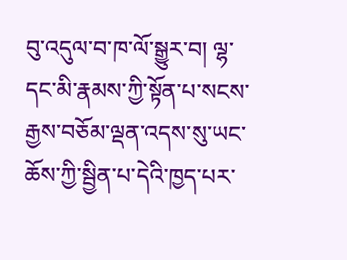བུ་འདུལ་བ་ཁ་ལོ་སྒྱུར་བ། ལྷ་དང་མི་རྣམས་ཀྱི་སྟོན་པ་སངས་རྒྱས་བཅོམ་ལྡན་འདས་སུ་ཡང་ཆོས་ཀྱི་སྦྱིན་པ་དེའི་ཁྱད་པར་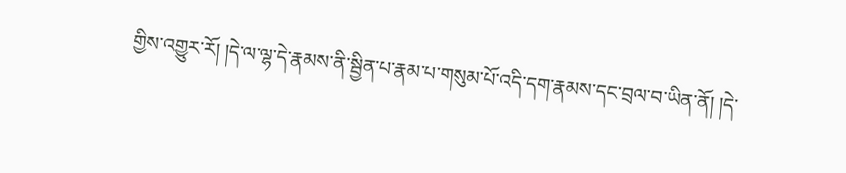གྱིས་འགྱུར་རོ། །དེ་ལ་ལྷ་དེ་རྣམས་ནི་སྦྱིན་པ་རྣམ་པ་གསུམ་པོ་འདི་དག་རྣམས་དང་བྲལ་བ་ཡིན་ནོ། །དེ་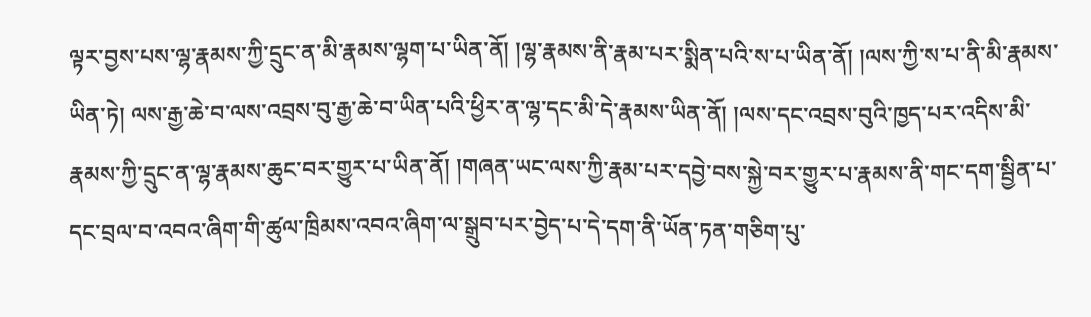ལྟར་བྱས་པས་ལྷ་རྣམས་ཀྱི་དྲུང་ན་མི་རྣམས་ལྷག་པ་ཡིན་ནོ། །ལྷ་རྣམས་ནི་རྣམ་པར་སྨིན་པའི་ས་པ་ཡིན་ནོ། །ལས་ཀྱི་ས་པ་ནི་མི་རྣམས་ཡིན་ཏེ། ལས་རྒྱ་ཆེ་བ་ལས་འབྲས་བུ་རྒྱ་ཆེ་བ་ཡིན་པའི་ཕྱིར་ན་ལྷ་དང་མི་དེ་རྣམས་ཡིན་ནོ། །ལས་དང་འབྲས་བུའི་ཁྱད་པར་འདིས་མི་རྣམས་ཀྱི་དྲུང་ན་ལྷ་རྣམས་ཆུང་བར་གྱུར་པ་ཡིན་ནོ། །གཞན་ཡང་ལས་ཀྱི་རྣམ་པར་དབྱེ་བས་སྐྱེ་བར་གྱུར་པ་རྣམས་ནི་གང་དག་སྦྱིན་པ་དང་བྲལ་བ་འབའ་ཞིག་གི་ཚུལ་ཁྲིམས་འབའ་ཞིག་ལ་སྒྲུབ་པར་བྱེད་པ་དེ་དག་ནི་ཡོན་ཏན་གཅིག་པུ་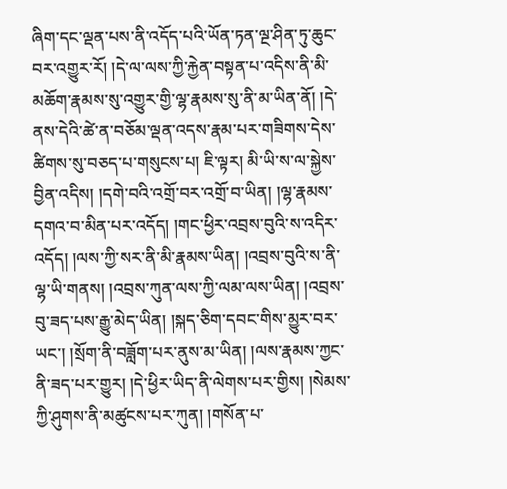ཞིག་དང་ལྡན་པས་ནི་འདོད་པའི་ཡོན་ཏན་ལྔ་ཤིན་ཏུ་ཆུང་བར་འགྱུར་རོ། །དེ་ལ་ལས་ཀྱི་རྐྱེན་བསྟན་པ་འདིས་ནི་མི་མཆོག་རྣམས་སུ་འགྱུར་གྱི་ལྷ་རྣམས་སུ་ནི་མ་ཡིན་ནོ། །དེ་ནས་དེའི་ཚེ་ན་བཅོམ་ལྡན་འདས་རྣམ་པར་གཟིགས་དེས་ཚིགས་སུ་བཅད་པ་གསུངས་པ། ཇི་ལྟར། མི་ཡི་ས་ལ་སྐྱེས་བྱིན་འདིས། །དགེ་བའི་འགྲོ་བར་འགྲོ་བ་ཡིན། །ལྷ་རྣམས་དགའ་བ་མིན་པར་འདོད། །གང་ཕྱིར་འབྲས་བུའི་ས་འདིར་འདོད། །ལས་ཀྱི་སར་ནི་མི་རྣམས་ཡིན། །འབྲས་བུའི་ས་ནི་ལྷ་ཡི་གནས། །འབྲས་ཀུན་ལས་ཀྱི་ལམ་ལས་ཡིན། །འབྲས་བུ་ཟད་པས་རྒྱུ་མེད་ཡིན། །སྐད་ཅིག་དབང་གིས་མྱུར་བར་ཡང་། །སྲོག་ནི་བཟློག་པར་ནུས་མ་ཡིན། །ལས་རྣམས་ཀྱང་ནི་ཟད་པར་གྱུར། །དེ་ཕྱིར་ཡིད་ནི་ལེགས་པར་གྱིས། །སེམས་ཀྱི་ཤུགས་ནི་མཚུངས་པར་ཀུན། །གསོན་པ་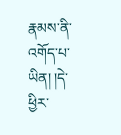རྣམས་ནི་འགོད་པ་ཡིན། །དེ་ཕྱིར་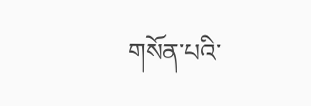གསོན་པའི་